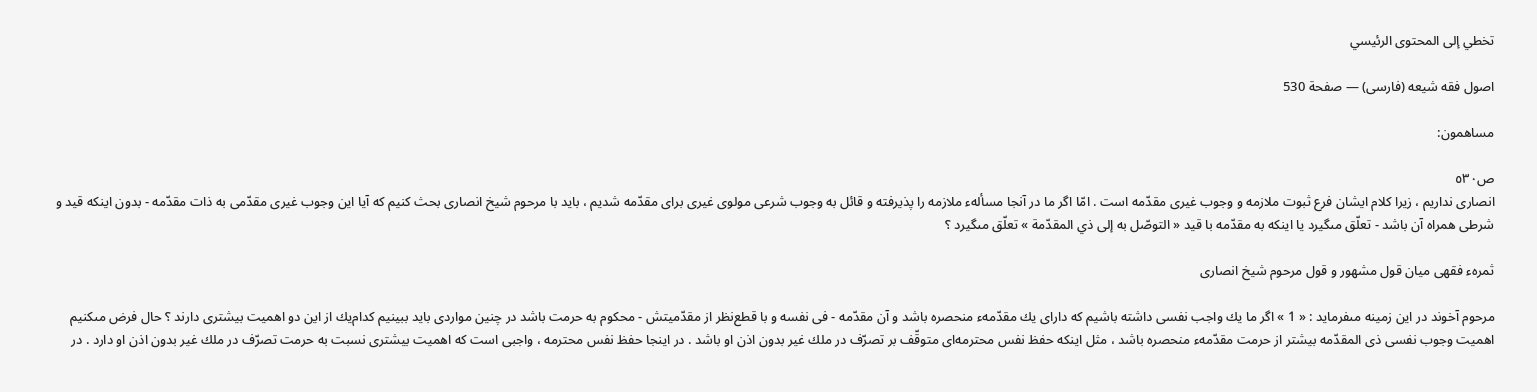تخطي إلى المحتوى الرئيسي

اصول فقه شيعه (فارسى) — صفحة 530

مساهمون:

ص٥٣٠
انصارى نداريم ، زيرا كلام ايشان فرع ثبوت ملازمه و وجوب غيرى مقدّمه است . امّا اگر ما در آنجا مسألهء ملازمه را پذيرفته و قائل به وجوب شرعى مولوى غيرى براى مقدّمه شديم ، بايد با مرحوم شيخ انصارى بحث كنيم كه آيا اين وجوب غيرى مقدّمى به ذات مقدّمه - بدون اينكه قيد و شرطى همراه آن باشد - تعلّق مىگيرد يا اينكه به مقدّمه با قيد « التوصّل به إلى ذي المقدّمة » تعلّق مىگيرد ؟

ثمرهء فقهى ميان قول مشهور و قول مرحوم شيخ انصارى

مرحوم آخوند در اين زمينه مىفرمايد : « 1 » اگر ما يك واجب نفسى داشته باشيم كه داراى يك مقدّمهء منحصره باشد و آن مقدّمه - فى نفسه و با قطع‌نظر از مقدّميتش - محكوم به حرمت باشد در چنين مواردى بايد ببينيم كدام‌يك از اين دو اهميت بيشترى دارند ؟ حال فرض مىكنيم اهميت وجوب نفسى ذى المقدّمه بيشتر از حرمت مقدّمهء منحصره باشد ، مثل اينكه حفظ نفس محترمه‌اى متوقّف بر تصرّف در ملك غير بدون اذن او باشد . در اينجا حفظ نفس محترمه ، واجبى است كه اهميت بيشترى نسبت به حرمت تصرّف در ملك غير بدون اذن او دارد . در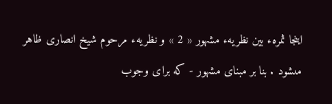اينجا ثمرهء بين نظريهء مشهور « 2 » و نظريهء مرحوم شيخ انصارى ظاهر مىشود . بنا بر مبناى مشهور - كه براى وجوب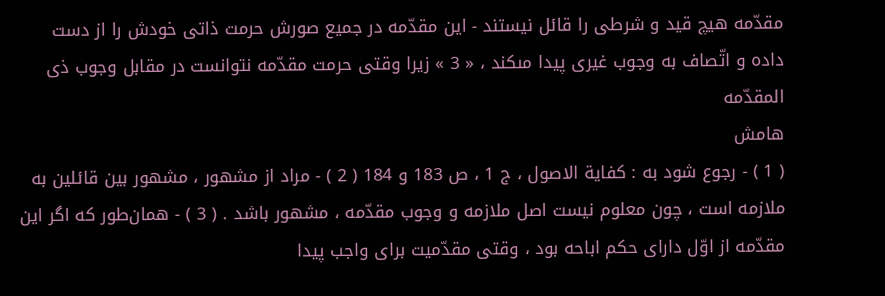مقدّمه هيچ قيد و شرطى را قائل نيستند - اين مقدّمه در جميع صورش حرمت ذاتى خودش را از دست داده و اتّصاف به وجوب غيرى پيدا مىكند ، « 3 » زيرا وقتى حرمت مقدّمه نتوانست در مقابل وجوب ذى المقدّمه
هامش
( 1 ) - رجوع شود به : كفاية الاصول ، ج 1 ، ص 183 و 184 ( 2 ) - مراد از مشهور ، مشهور بين قائلين به ملازمه است ، چون معلوم نيست اصل ملازمه و وجوب مقدّمه ، مشهور باشد . ( 3 ) - همان‌طور كه اگر اين مقدّمه از اوّل داراى حكم اباحه بود ، وقتى مقدّميت براى واجب پيدا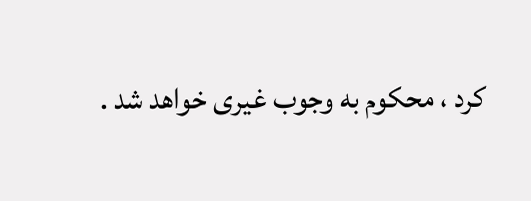كرد ، محكوم به وجوب غيرى خواهد شد .